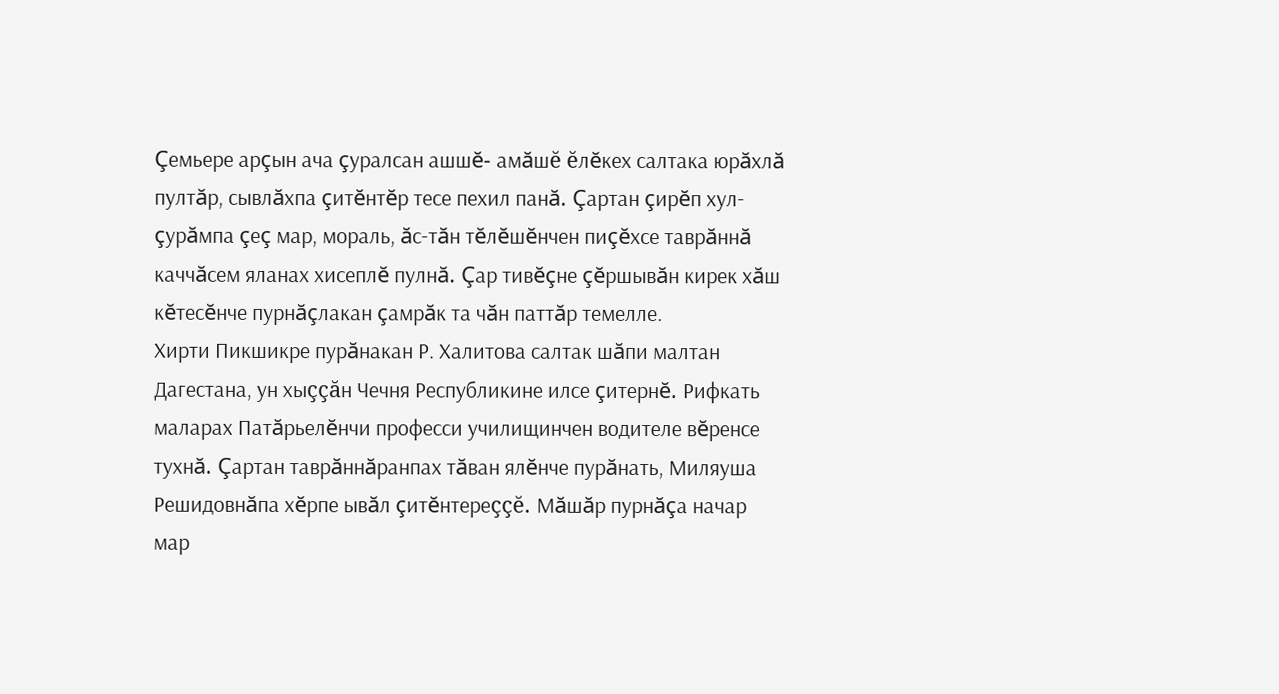Çемьере арçын ача çуралсан ашшĕ- амăшĕ ĕлĕкех салтака юрăхлă пултăр, сывлăхпа çитĕнтĕр тесе пехил панă. Çартан çирĕп хул-çурăмпа çеç мар, мораль, ăс-тăн тĕлĕшĕнчен пиçĕхсе таврăннă каччăсем яланах хисеплĕ пулнă. Çар тивĕçне çĕршывăн кирек хăш кĕтесĕнче пурнăçлакан çамрăк та чăн паттăр темелле.
Хирти Пикшикре пурăнакан Р. Халитова салтак шăпи малтан Дагестана, ун хыççăн Чечня Республикине илсе çитернĕ. Рифкать маларах Патăрьелĕнчи професси училищинчен водителе вĕренсе тухнă. Çартан таврăннăранпах тăван ялĕнче пурăнать, Миляуша Решидовнăпа хĕрпе ывăл çитĕнтереççĕ. Мăшăр пурнăçа начар мар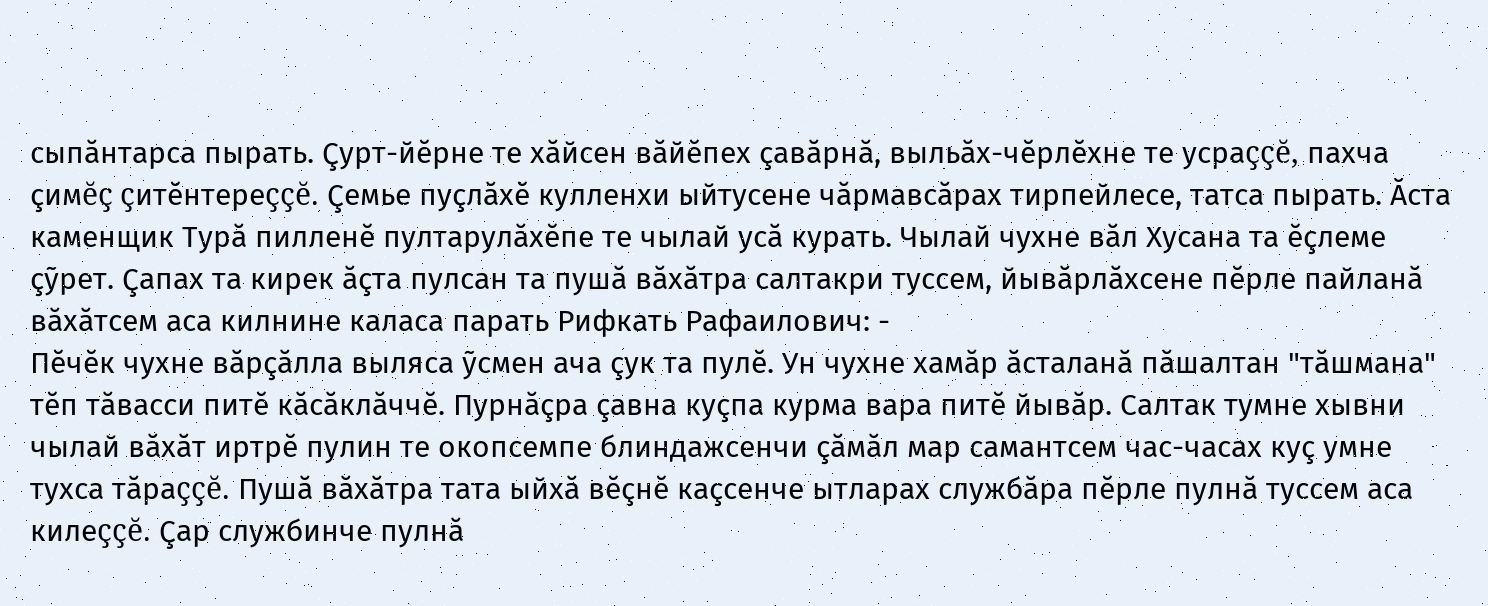сыпăнтарса пырать. Çурт-йĕрне те хăйсен вăйĕпех çавăрнă, выльăх-чĕрлĕхне те усраççĕ, пахча çимĕç çитĕнтереççĕ. Çемье пуçлăхĕ кулленхи ыйтусене чăрмавсăрах тирпейлесе, татса пырать. Ăста каменщик Турă пилленĕ пултарулăхĕпе те чылай усă курать. Чылай чухне вăл Хусана та ĕçлеме çỹрет. Çапах та кирек ăçта пулсан та пушă вăхăтра салтакри туссем, йывăрлăхсене пĕрле пайланă вăхăтсем аса килнине каласа парать Рифкать Рафаилович: -
Пĕчĕк чухне вăрçăлла выляса ỹсмен ача çук та пулĕ. Ун чухне хамăр ăсталанă пăшалтан "тăшмана" тĕп тăвасси питĕ кăсăклăччĕ. Пурнăçра çавна куçпа курма вара питĕ йывăр. Салтак тумне хывни чылай вăхăт иртрĕ пулин те окопсемпе блиндажсенчи çăмăл мар самантсем час-часах куç умне тухса тăраççĕ. Пушă вăхăтра тата ыйхă вĕçнĕ каçсенче ытларах службăра пĕрле пулнă туссем аса килеççĕ. Çар службинче пулнă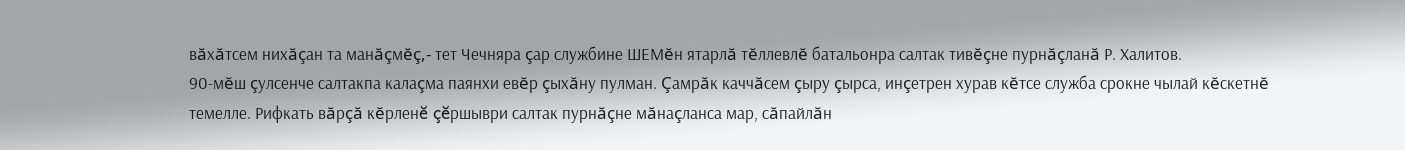вăхăтсем нихăçан та манăçмĕç,- тет Чечняра çар службине ШЕМĕн ятарлă тĕллевлĕ батальонра салтак тивĕçне пурнăçланă Р. Халитов.
90-мĕш çулсенче салтакпа калаçма паянхи евĕр çыхăну пулман. Çамрăк каччăсем çыру çырса, инçетрен хурав кĕтсе служба срокне чылай кĕскетнĕ темелле. Рифкать вăрçă кĕрленĕ çĕршыври салтак пурнăçне мăнаçланса мар, сăпайлăн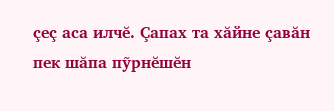çеç аса илчĕ. Çапах та хăйне çавăн пек шăпа пỹрнĕшĕн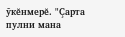ỹкĕнмерĕ. "Çарта пулни мана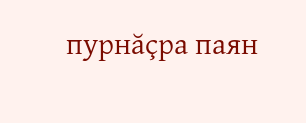пурнăçра паян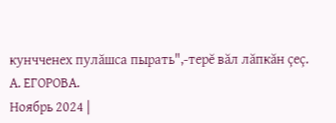кунчченех пулăшса пырать",-терĕ вăл лăпкăн çеç.
А. ЕГОРОВА.
Ноябрь 2024 |